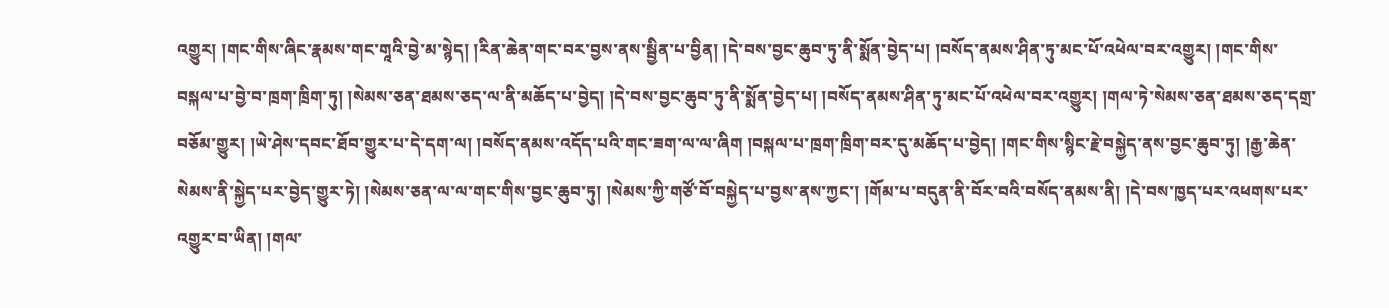འགྱུར། །གང་གིས་ཞིང་རྣམས་གང་གཱའི་བྱེ་མ་སྙེད། །རིན་ཆེན་གང་བར་བྱས་ནས་སྦྱིན་པ་བྱིན། །དེ་བས་བྱང་ཆུབ་ཏུ་ནི་སྨོན་བྱེད་པ། །བསོད་ནམས་ཤིན་ཏུ་མང་པོ་འཕེལ་བར་འགྱུར། །གང་གིས་བསྐལ་པ་བྱེ་བ་ཁྲག་ཁྲིག་ཏུ། །སེམས་ཅན་ཐམས་ཅད་ལ་ནི་མཆོད་པ་བྱེད། །དེ་བས་བྱང་ཆུབ་ཏུ་ནི་སྨོན་བྱེད་པ། །བསོད་ནམས་ཤིན་ཏུ་མང་པོ་འཕེལ་བར་འགྱུར། །གལ་ཏེ་སེམས་ཅན་ཐམས་ཅད་དགྲ་བཅོམ་གྱུར། །ཡེ་ཤེས་དབང་ཐོབ་གྱུར་པ་དེ་དག་ལ། །བསོད་ནམས་འདོད་པའི་གང་ཟག་ལ་ལ་ཞིག །བསྐལ་པ་ཁྲག་ཁྲིག་བར་དུ་མཆོད་པ་བྱེད། །གང་གིས་སྙིང་རྗེ་བསྐྱེད་ནས་བྱང་ཆུབ་ཏུ། །རྒྱ་ཆེན་སེམས་ནི་སྐྱེད་པར་བྱེད་གྱུར་ཏེ། །སེམས་ཅན་ལ་ལ་གང་གིས་བྱང་ཆུབ་ཏུ། །སེམས་ཀྱི་གཙོ་བོ་བསྐྱེད་པ་བྱས་ནས་ཀྱང་། །གོམ་པ་བདུན་ནི་བོར་བའི་བསོད་ནམས་ནི། །དེ་བས་ཁྱད་པར་འཕགས་པར་འགྱུར་བ་ཡིན། །གལ་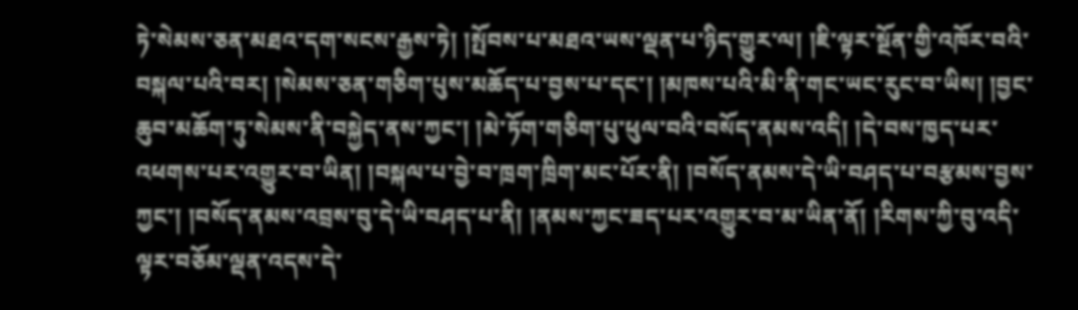ཏེ་སེམས་ཅན་མཐའ་དག་སངས་རྒྱས་ཏེ། །སྤོབས་པ་མཐའ་ཡས་ལྡན་པ་ཉིད་གྱུར་ལ། །ཇི་ལྟར་སྔོན་གྱི་འཁོར་བའི་བསྐལ་པའི་བར། །སེམས་ཅན་གཅིག་པུས་མཆོད་པ་བྱས་པ་དང་། །མཁས་པའི་མི་ནི་གང་ཡང་རུང་བ་ཡིས། །བྱང་ཆུབ་མཆོག་ཏུ་སེམས་ནི་བསྐྱེད་ནས་ཀྱང་། །མེ་ཏོག་གཅིག་པུ་ཕུལ་བའི་བསོད་ནམས་འདི། །དེ་བས་ཁྱད་པར་འཕགས་པར་འགྱུར་བ་ཡིན། །བསྐལ་པ་བྱེ་བ་ཁྲག་ཁྲིག་མང་པོར་ནི། །བསོད་ནམས་དེ་ཡི་བཤད་པ་བརྩམས་བྱས་ཀྱང་། །བསོད་ནམས་འབྲས་བུ་དེ་ཡི་བཤད་པ་ནི། །ནམས་ཀྱང་ཟད་པར་འགྱུར་བ་མ་ཡིན་ནོ། །རིགས་ཀྱི་བུ་འདི་ལྟར་བཅོམ་ལྡན་འདས་དེ་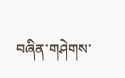བཞིན་གཤེགས་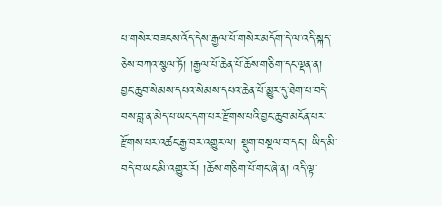པ་གསེར་བཟངས་འོད་དེས་རྒྱལ་པོ་གསེར་མདོག་དེ་ལ་འདི་སྐད་ཅེས་བཀའ་སྩལ་ཏོ། །རྒྱལ་པོ་ཆེན་པོ་ཆོས་གཅིག་དང་ལྡན་ན། བྱང་ཆུབ་སེམས་དཔའ་སེམས་དཔའ་ཆེན་པོ་མྱུར་དུ་ཐེག་པ་བདེ་བས་བླ་ན་མེད་པ་ཡང་དག་པར་རྫོགས་པའི་བྱང་ཆུབ་མངོན་པར་རྫོགས་པར་འཚང་རྒྱ་བར་འགྱུར་ལ། སྡུག་བསྔལ་བ་དང་། ཡིད་མི་བདེ་བ་ཡང་མི་འགྱུར་རོ། །ཆོས་གཅིག་པོ་གང་ཞེ་ན། འདི་ལྟ་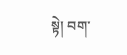སྟེ། བག་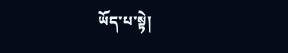ཡོད་པ་སྟེ།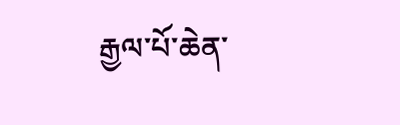རྒྱལ་པོ་ཆེན་